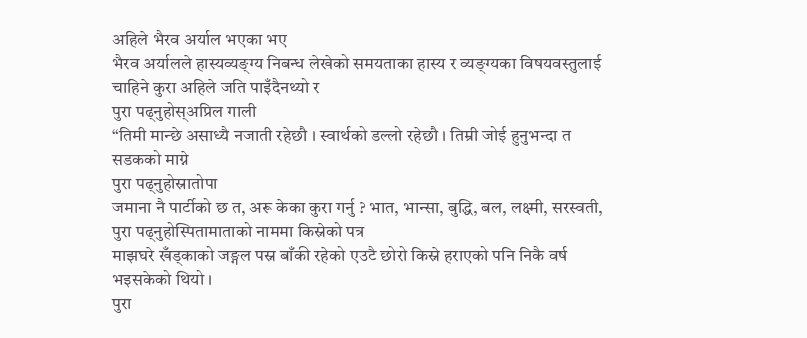अहिले भैरव अर्याल भएका भए
भैरव अर्यालले हास्यव्यङ्ग्य निबन्ध लेखेको समयताका हास्य र व्यङ्ग्यका विषयवस्तुलाई चाहिने कुरा अहिले जति पाइँदैनथ्यो र
पुरा पढ्नुहोस्अप्रिल गाली
“तिमी मान्छे असाध्यै नजाती रहेछौ । स्वार्थको डल्लो रहेछौ । तिम्री जोई हुनुभन्दा त सडकको माग्ने
पुरा पढ्नुहोस्रातोपा
जमाना नै पार्टीको छ त, अरू केका कुरा गर्नु ? भात, भान्सा, बुद्धि, बल, लक्ष्मी, सरस्वती,
पुरा पढ्नुहोस्पितामाताको नाममा किस्नेको पत्र
माझघरे खँड्काको जङ्गल पस्न बाँकी रहेको एउटै छोरो किस्ने हराएको पनि निकै वर्ष भइसकेको थियो ।
पुरा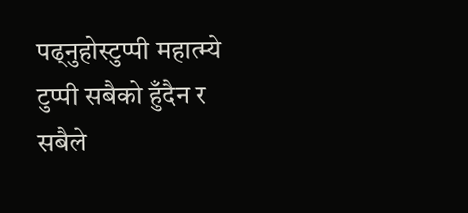पढ्नुहोस्टुप्पी महात्म्ये
टुप्पी सबैको हुँदैन र सबैले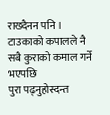राख्दैनन पनि । टाउकाको कपालले नै सबै कुराको कमाल गर्ने भएपछि
पुरा पढ्नुहोस्दन्त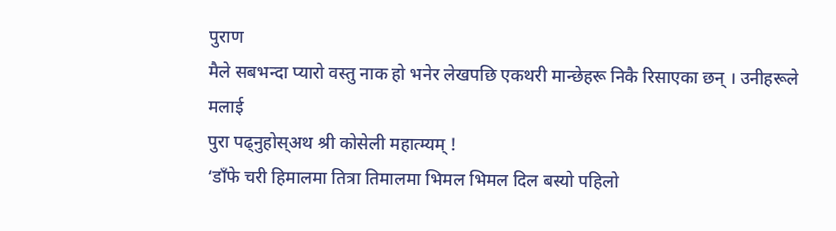पुराण
मैले सबभन्दा प्यारो वस्तु नाक हो भनेर लेखपछि एकथरी मान्छेहरू निकै रिसाएका छन् । उनीहरूले मलाई
पुरा पढ्नुहोस्अथ श्री कोसेली महात्म्यम् !
‘डाँफे चरी हिमालमा तित्रा तिमालमा भिमल भिमल दिल बस्यो पहिलो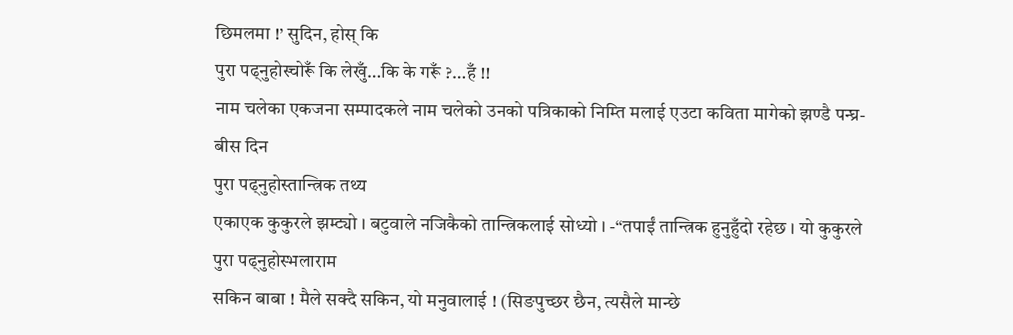छिमलमा !’ सुदिन, होस् कि
पुरा पढ्नुहोस्चोरूँ कि लेखुँ…कि के गरूँ ?…हँ !!
नाम चलेका एकजना सम्पादकले नाम चलेको उनको पत्रिकाको निम्ति मलाई एउटा कविता मागेको झण्डै पन्घ्र-बीस दिन
पुरा पढ्नुहोस्तान्त्रिक तथ्य
एकाएक कुकुरले झम्ट्यो । बटुवाले नजिकैको तान्त्रिकलाई सोध्यो । -“तपाईं तान्त्रिक हुनुहुँदो रहेछ । यो कुकुरले
पुरा पढ्नुहोस्भलाराम
सकिन बाबा ! मैले सक्दै सकिन, यो मनुवालाई ! (सिङपुच्छर छैन, त्यसैले मान्छे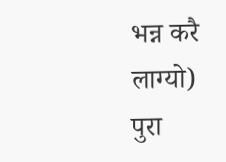भन्न करै लाग्यो)
पुरा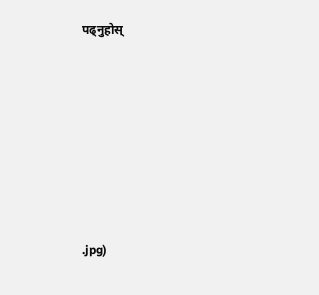पढ्नुहोस्







.jpg)